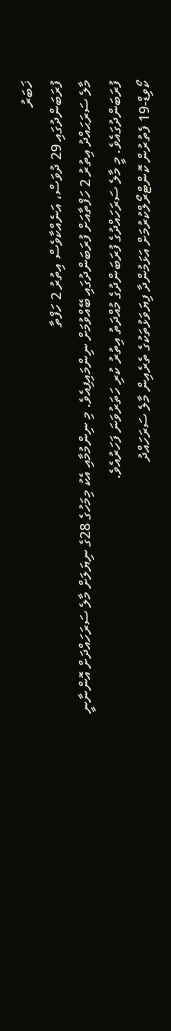ޚަބަރު
ފުރަބަންދުގައި 29 ދުވަސް، އަނެއްކާވެސް އިތުރު 2 ހަފްތާ
މާލެ ސަރަޙައްދު އިތުރު 2 ހަފްތާއަށް ފުރަބަންދުގައި ބޭއްވުމަށް ނިންމައިފިއެވެ. މި ނިންމުމާއި އެކު މިމަހުގެ 28ގެ ނިޔަލަށް މާލެ ސަރަހައްދަށް އޮންނާނީ ފުރަބަންދުގައެވެ. މީ މާލެ ސަރަހައްދުގެ ފުރަބަންދުގެ މުއްދަތު އިތުރު ކުރި ހަތަރުވަނަ ފަހަރުއެވެ.
ކޯވިޑް-19 ފެތުރުން ކޮންޓްރޯލްކުރުމަށް އަޅަމުންދާ ފިޔަވަޅުތަކުގެ ތެރެއިން މާލެ ސަރަހައްދު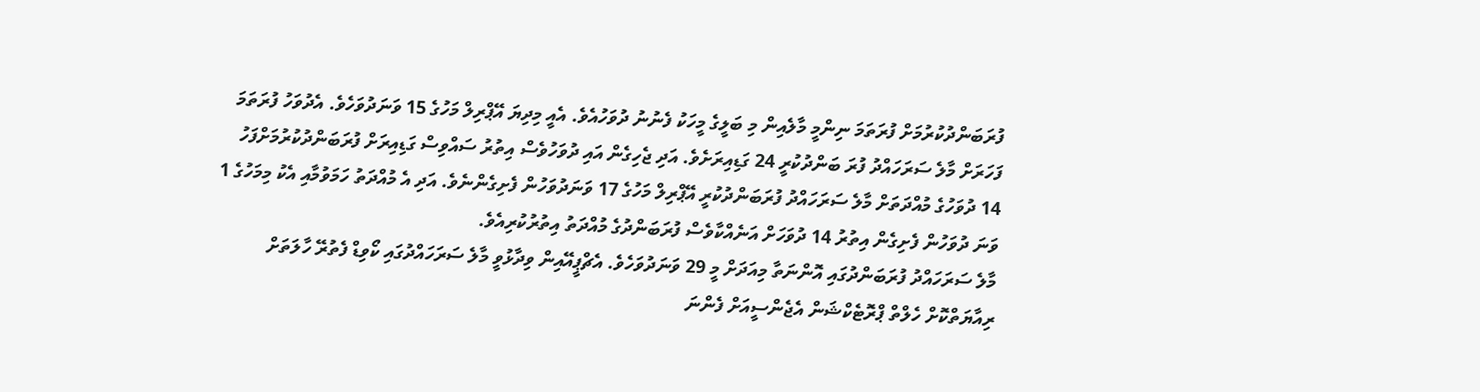ފުރަބަންދުކުރުމަށް ފުރަތަމަ ނިންމީ މާލެއިން މި ބަލީގެ މީހަކު ފެނުނު ދުވަހުއެވެ. އެއީ މިދިޔަ އޭޕްރިލް މަހުގެ 15 ވަނަދުވަހެވެ. އެދުވަހު ފުރަތަމަ ފަހަރަށް މާލެ ސަރަހައްދު ފުރަ ބަންދުކުރީ 24 ގަޑިއިރަށެވެ. އަދި ޖެހިގެން އައި ދުވަހުވެސް އިތުރު ސައްވިސް ގަޑިއިރަށް ފުރަބަންދުކުރުމަށްފަހު 14 ދުވަހުގެ މުއްދަތަށް މާލެ ސަރަހައްދު ފުރަބަންދުކުރީ އޭޕްރިލް މަހުގެ 17 ވަނަދުވަހުން ފެށިގެންނެވެ. އަދި އެ މުއްދަތު ހަމަވުމާއި އެކު މިމަހުގެ 1 ވަނަ ދުވަހުން ފެށިގެން އިތުރު 14 ދުވަހަށް އަނެއްކާވެސް ފުރަބަންދުގެ މުއްދަތު އިތުރުކުރިއެވެ.
މާލެ ސަރަހައްދު ފުރަބަންދުގައި އޮންނަތާ މިއަދަށް މީ 29 ވަނަދުވަހެވެ. އެޗްޕީއޭއިން ވިދާޅުވީ މާލެ ސަރަހައްދުގައި ކޯވިޑް ފެތުރޭ ހާލަތަށް ރިއާޔަތްކޮށް ހެލްތް ޕްރޮޓެކްޝަން އެޖެންސީއަށް ފެންނަ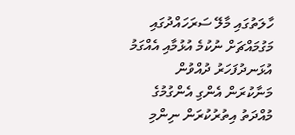ހާލަތުގައި މާލޭ ސަރަހައްދުގައި މަގުމައްޗަށް ނުކުމެ އުޅުމާއި އެއްގަމު އުޅަނދުފަހަރު ދުއްވުން މަނާކުރަން އެންގި އެންގުމުގެ މުއްދަތު އިތުރުކުރަން ނިންމި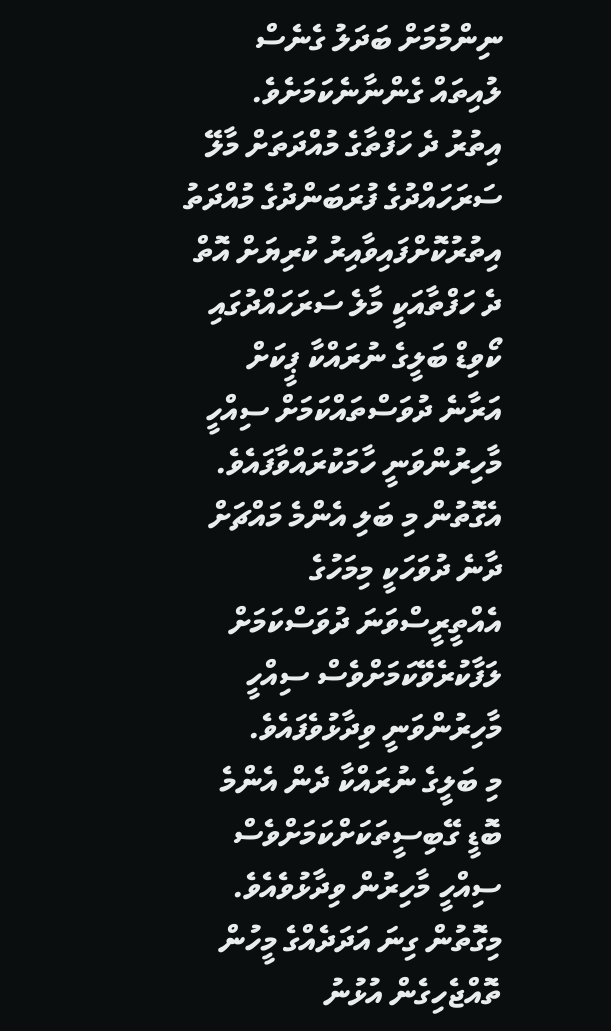ނިންމުމަށް ބަދަލު ގެނެސް ލުއިތައް ގެންނާނެކަމަށެވެ.
އިތުރު ދެ ހަފްތާގެ މުއްދަތަށް މާލޭ ސަރަހައްދުގެ ފުރަބަންދުގެ މުއްދަތު އިތުރުކޮށްފައިވާއިރު ކުރިޔަށް އޮތް ދެ ހަފްތާއަކީ މާލެ ސަރަހައްދުގައި ކޯވިޑް ބަލީގެ ނުރައްކާ ޕީކަށް އަރާނެ ދުވަސްތައްކަމަށް ސިއްހީ މާހިރުންވަނީ ހާމަކުރައްވާފައެވެ. އެގޮތުން މި ބަލި އެންމެ މައްޗަށް ދާނެ ދުވަހަކީ މިމަހުގެ އެއްތީރީސްވަނަ ދުވަސްކަމަށް ލަފާކުރެވޭކަމަށްވެސް ސިއްހީ މާހިރުންވަނީ ވިދާޅުވެފައެވެ.
މި ބަލީގެ ނުރައްކާ ދެން އެންމެ ބޮޑީ ގޭބިސީތަކަށްކަމަށްވެސް ސިއްހީ މާހިރުން ވިދާޅުވެއެވެ. މިގޮތުން ގިނަ އަދަދެއްގެ މީހުން ތޮއްޖެހިގެން އުޅުނު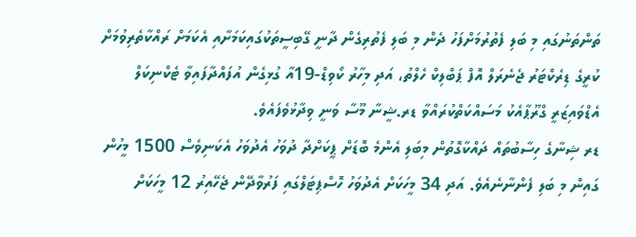ތަންތަނުގައި މި ބަލި ފެތުރުމަށްފަހު ދެން މި ބަލި ފެތުރިގެން ދާނީ ގޭބިސީތަކުގައިކަމަށާއި އެކަމަށް ރައްކާތެރިވުމަށް ކުރީގެ ޑިރެކްޓަރު ޖެނެރަލް އޮފް ޕަބްލިކް ހެލްތު، އަދި މިހާރު ކޯވިޑް-19އާ ގުޅިގެން އުފައްދާފައިވާ ޓެކްނިކަލް އެޑްވައިޒަރީ ގްރޫޕާއެކު މަސައްކަތްކުރައްވާ ޑރ.ޝީނާ މޫސާ ވަނީ ވިދާޅުވެފައެވެ.
ޑރ ޝިނާގެ ހިސާބުތައް ދައްކާގޮތުން މިބަލި އެންމެ ބޮޑަށް ޕީކަށްދާ ދުވަހު އެދުވަހު އެކަނިވެސް 1500 މީހުން ގައިން މި ބަލި ފެންނާނެއެވެ. އަދި 34 މީހަކަށް އެދުވަހު ހޮސްޕިޓަލްގައި ފަރުވާދޭން ޖެހޭއިރު 12 މީހަކަށް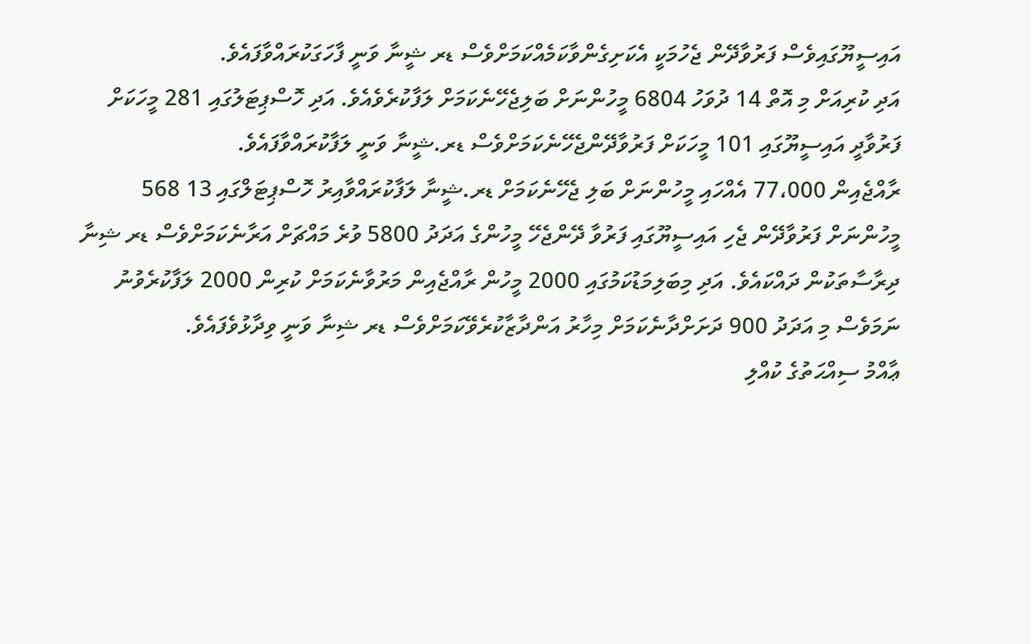އައިސީޔޫގައިވެސް ފަރުވާދޭން ޖެހުމަކީ އެކަށިގެންވާކަމެއްކަމަށްވެސް ޑރ ޝީނާ ވަނީ ފާހަގަކުރައްވާފައެވެ.
އަދި ކުރިއަށް މި އޮތް 14 ދުވަހު 6804 މީހުންނަށް ބަލިޖެހޭނެކަމަށް ލަފާކުރެވެއެވެ. އަދި ހޮސްޕިޓަލުގައި 281 މީހަކަށް ފަރުވާދީ އައިސީޔޫގައި 101 މީހަކަށް ފަރުވާދޭންޖެހޭނެކަމަށްވެސް ޑރ.ޝީނާ ވަނީ ލަފާކުރައްވާފައެވެ.
ރާއްޖެއިން 77،000 އެއްހައި މީހުންނަށް ބަލި ޖެހޭނެކަމަށް ޑރ.ޝީނާ ލަފާކުރައްވާއިރު ހޮސްޕިޓަލްގައި 13 568 މީހުންނަށް ފަރުވާދޭން ޖެހި އައިސީޔޫގައި ފަރުވާ ދޭންޖެހޭ މީހުންގެ އަދަދު 5800 ވުރެ މައްޗަށް އަރާނެކަމަށްވެސް ޑރ ޝިނާ ދިރާސާތަކުން ދައްކައެވެ. އަދި މިބަލިމަޑުކަމުގައި 2000 މީހުން ރާއްޖެއިން މަރުވާނެކަމަށް ކުރިން 2000 ލަފާކުރެވުނު ނަމަވެސް މި އަދަދު 900 ދަށަށްދާނެކަމަށް މިހާރު އަންދާޒާކުރެވޭކަމަށްވެސް ޑރ ޝިނާ ވަނީ ވިދާޅުވެފައެވެ.
ޢާއްމު ސިއްޙަތުގެ ކުއްލި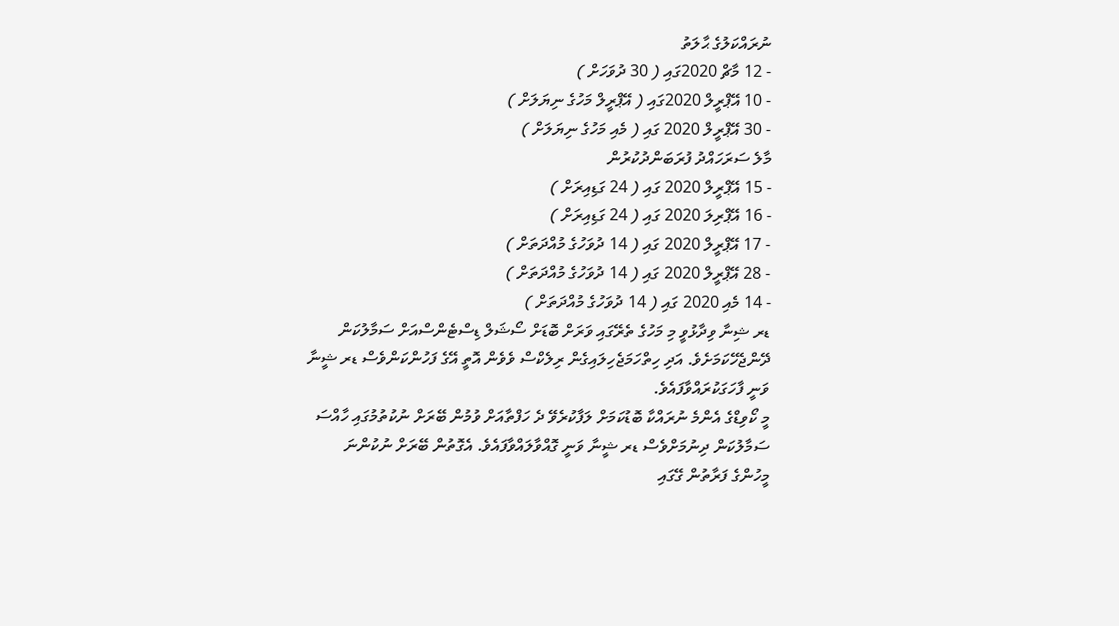ނުރައްކަލުގެ ޙާލަތު
- 12 މާޗް 2020ގައި ( 30 ދުވަހަށް )
- 10 އޭޕްރީލް 2020ގައި ( އޭޕްރީލް މަހުގެ ނިޔަލަށް )
- 30 އޭޕްރީލް 2020 ގައި ( މެއި މަހުގެ ނިޔަލަށް )
މާލެ ސަރަހައްދު ފުރަބަންދުކުރުން
- 15 އޭޕްރީލް 2020 ގައި ( 24 ގަޑިއިރަށް )
- 16 އޭޕްރިލަ 2020 ގައި ( 24 ގަޑިއިރަށް )
- 17 އޭޕްރީލް 2020 ގައި ( 14 ދުވަހުގެ މުއްދަތަށް )
- 28 އޭޕްރީލް 2020 ގައި ( 14 ދުވަހުގެ މުއްދަތަށް )
- 14 މެއި 2020 ގައި ( 14 ދުވަހުގެ މުއްދަތަށް )
ޑރ ޝިނާ ވިދާޅުވީ މި މަހުގެ ތެރޭގައި ވަރަށް ބޮޑަށް ސޯޝަލް ޑިސްޓެންސްއަށް ސަމާލުކަން ދޭންޖެހޭކަމަށެވެ. އަދި ހިތްހަމަޖެހިލައިގެން ރިލެކްސް ވެވެން އޮތީ އޭގެ ފަހުންކަންވެސް ޑރ ޝީނާ ވަނީ ފާހަގަކުރައްވާފައެވެ.
މީ ކޯވިޑްގެ އެންމެ ނުރައްކާ ބޮޑުކަމަށް ލަފާކުރެވޭ ދެ ހަފްތާއަށް ވުމުން ބޭރަށް ނުކުތުމުގައި ހާއްސަ ސަމާލުކަން ދިނުމަށްވެސް ޑރ ޝީނާ ވަނީ ގޮއްވާލައްވާފައެވެ. އެގޮތުން ބޭރަށް ނުކުންނަ މީހުންގެ ފަރާތުން ގޭގައި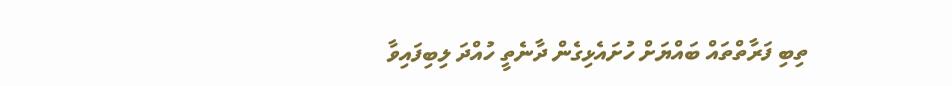ތިބި ފަރާތްތައް ބައްޔަށް ހުށައެޅިގެން ދާނެތީ ހުއްދަ ލިބިފައިވާ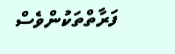ފަރާތްތަކުންވެސް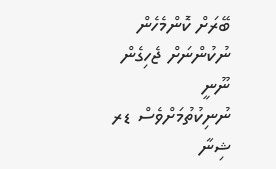ބޭރަށް ކޮންމެހެން ނުކުންނަށް ޖެހިގެން ނޫނީ ނުނިކުތުމަށްވެސް ޑރ ޝިނާ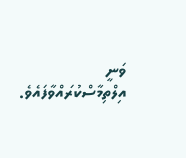ވަނީ އިލްތިމާސްކުރައްވާފައެވެ.